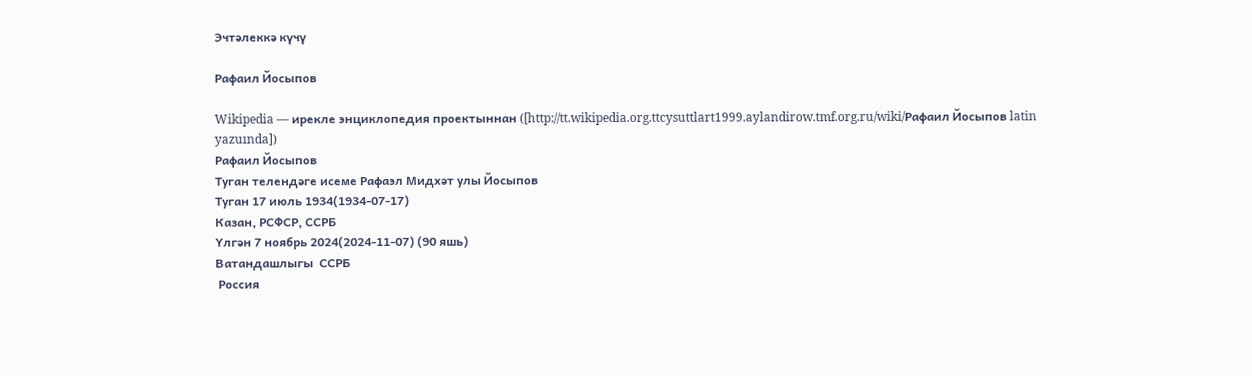Эчтәлеккә күчү

Рафаил Йосыпов

Wikipedia — ирекле энциклопедия проектыннан ([http://tt.wikipedia.org.ttcysuttlart1999.aylandirow.tmf.org.ru/wiki/Рафаил Йосыпов latin yazuında])
Рафаил Йосыпов
Туган телендәге исеме Рафаэл Мидхәт улы Йосыпов
Туган 17 июль 1934(1934-07-17)
Казан, РСФСР, ССРБ
Үлгән 7 ноябрь 2024(2024-11-07) (90 яшь)
Ватандашлыгы  ССРБ
 Россия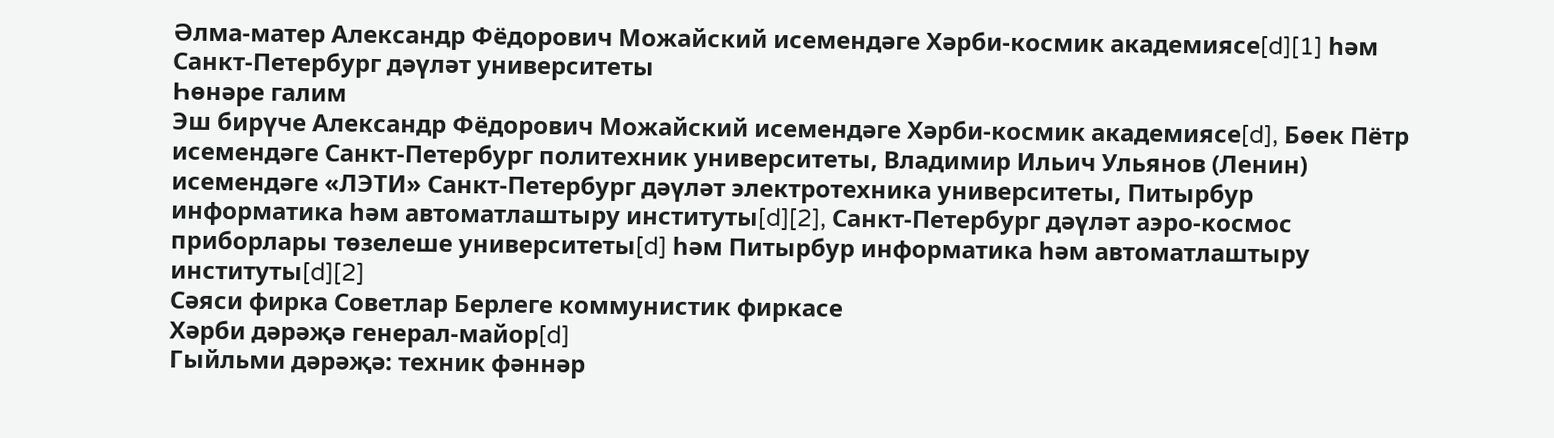Әлма-матер Александр Фёдорович Можайский исемендәге Хәрби-космик академиясе[d][1] һәм Санкт-Петербург дәүләт университеты
Һөнәре галим
Эш бирүче Александр Фёдорович Можайский исемендәге Хәрби-космик академиясе[d], Бөек Пётр исемендәге Санкт-Петербург политехник университеты, Владимир Ильич Ульянов (Ленин) исемендәге «ЛЭТИ» Санкт-Петербург дәүләт электротехника университеты, Питырбур информатика һәм автоматлаштыру институты[d][2], Санкт-Петербург дәүләт аэро-космос приборлары төзелеше университеты[d] һәм Питырбур информатика һәм автоматлаштыру институты[d][2]
Сәяси фирка Советлар Берлеге коммунистик фиркасе
Хәрби дәрәҗә генерал-майор[d]
Гыйльми дәрәҗә: техник фәннәр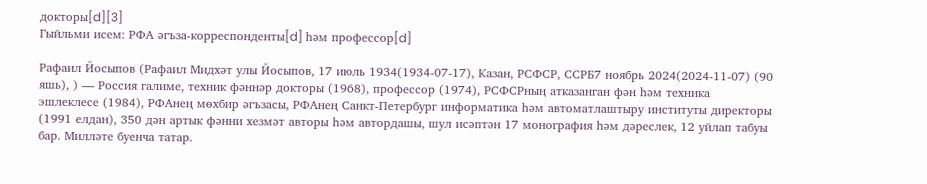докторы[d][3]
Гыйльми исем: РФА әгъза-корреспонденты[d] һәм профессор[d]

Рафаил Йосыпов (Рафаил Мидхәт улы Йосыпов, 17 июль 1934(1934-07-17), Казан, РСФСР, ССРБ7 ноябрь 2024(2024-11-07) (90 яшь), ) — Россия галиме, техник фәннәр докторы (1968), профессор (1974), РСФСРның атказанган фән һәм техника эшлеклесе (1984), РФАнең мөхбир әгъзасы, РФАнең Санкт-Петербург информатика һәм автоматлаштыру институты директоры (1991 елдан), 350 дән артык фәнни хезмәт авторы һәм автордашы, шул исәптән 17 монография һәм дәреслек, 12 уйлап табуы бар. Милләте буенча татар.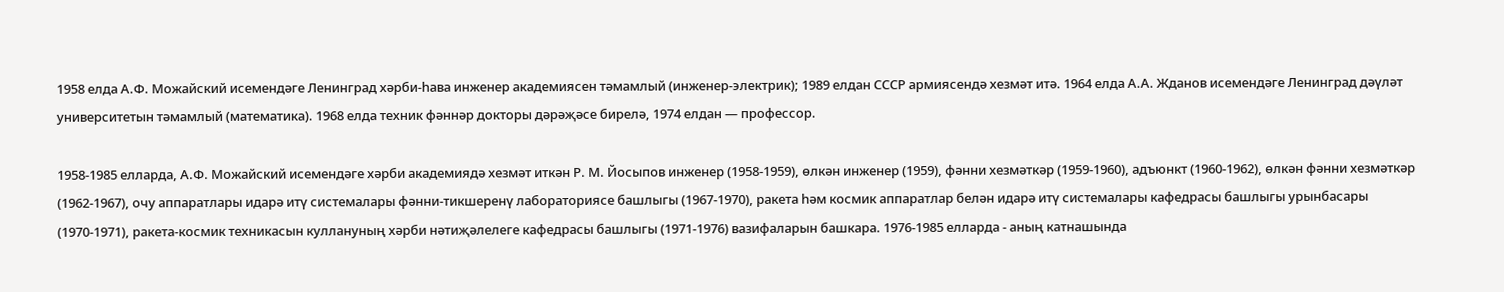1958 елда А.Ф. Можайский исемендәге Ленинград хәрби-һава инженер академиясен тәмамлый (инженер-электрик); 1989 елдан СССР армиясендә хезмәт итә. 1964 елда А.А. Жданов исемендәге Ленинград дәүләт университетын тәмамлый (математика). 1968 елда техник фәннәр докторы дәрәҗәсе бирелә, 1974 елдан — профессор.

1958-1985 елларда, А.Ф. Можайский исемендәге хәрби академиядә хезмәт иткән Р. М. Йосыпов инженер (1958-1959), өлкән инженер (1959), фәнни хезмәткәр (1959-1960), адъюнкт (1960-1962), өлкән фәнни хезмәткәр (1962-1967), очу аппаратлары идарә итү системалары фәнни-тикшеренү лабораториясе башлыгы (1967-1970), ракета һәм космик аппаратлар белән идарә итү системалары кафедрасы башлыгы урынбасары (1970-1971), ракета-космик техникасын куллануның хәрби нәтиҗәлелеге кафедрасы башлыгы (1971-1976) вазифаларын башкара. 1976-1985 елларда - аның катнашында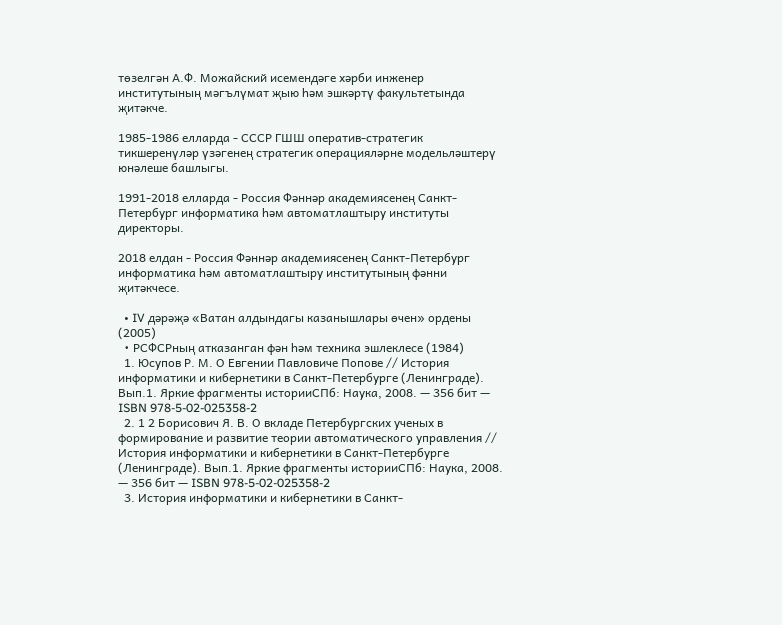төзелгән А.Ф. Можайский исемендәге хәрби инженер институтының мәгълүмат җыю һәм эшкәртү факультетында җитәкче.

1985-1986 елларда - СССР ГШШ оператив-стратегик тикшеренүләр үзәгенең стратегик операцияләрне модельләштерү юнәлеше башлыгы.

1991-2018 елларда - Россия Фәннәр академиясенең Санкт-Петербург информатика һәм автоматлаштыру институты директоры.

2018 елдан - Россия Фәннәр академиясенең Санкт-Петербург информатика һәм автоматлаштыру институтының фәнни җитәкчесе.

  • IV дәрәҗә «Ватан алдындагы казанышлары өчен» ордены (2005)
  • РСФСРның атказанган фән һәм техника эшлеклесе (1984)
  1. Юсупов Р. М. О Евгении Павловиче Попове // История информатики и кибернетики в Санкт-Петербурге (Ленинграде). Вып.1. Яркие фрагменты историиСПб: Наука, 2008. — 356 бит — ISBN 978-5-02-025358-2
  2. 1 2 Борисович Я. В. О вкладе Петербургских ученых в формирование и развитие теории автоматического управления // История информатики и кибернетики в Санкт-Петербурге (Ленинграде). Вып.1. Яркие фрагменты историиСПб: Наука, 2008. — 356 бит — ISBN 978-5-02-025358-2
  3. История информатики и кибернетики в Санкт-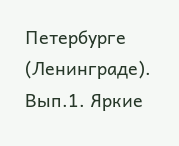Петербурге (Ленинграде). Вып.1. Яркие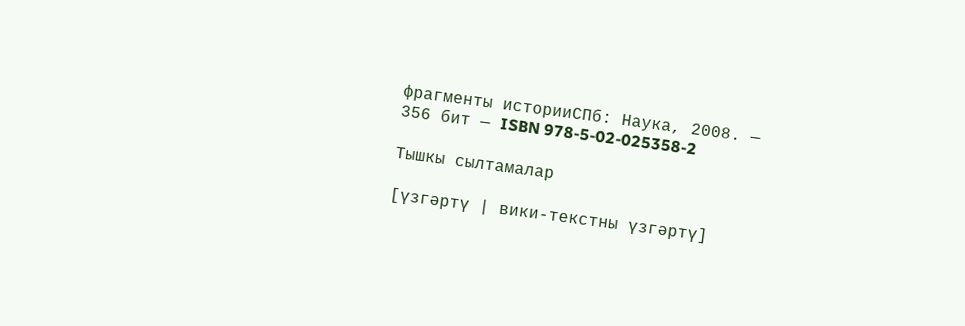фрагменты историиСПб: Наука, 2008. — 356 бит — ISBN 978-5-02-025358-2

Тышкы сылтамалар

[үзгәртү | вики-текстны үзгәртү]